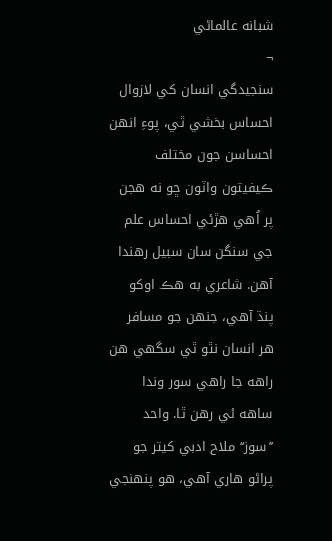شبانه عالماڻي
¬
سنجيدگي انسان کي لازوال احساس بخشي ٿي، پوءِ انهن احساسن جون مختلف ڪيفيتون واٽون ڇو نه هجن پر اُهي هڙئي احساس علم جي سنگن سان سبيل رهندا آهن. شاعري به هڪ اوکو پنڌ آهي، جنهن جو مسافر هر انسان نٿو ٿي سگهي هن راهه جا راهي سور وندا ساهه ئي رهن ٿا. واحد ’’سوز‘‘ ملاح ادبي کيتر جو پراڻو هاري آهي، هو پنهنجي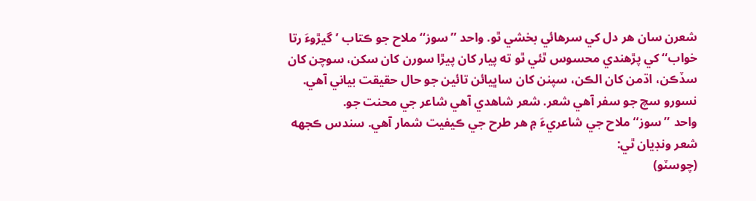شعرن سان هر دل کي سرهائي بخشي ٿو. واحد ’’سوز‘‘ ملاح جو ڪتاب ’گيڙوءَ رتا خواب‘‘ کي پڙهندي محسوس ٿئي ٿو ته پيار کان پيڙا سورن کان سکن، سوچن کان سڏڪن، اڌمن کان الڪن، سپنن کان ساڀيائن تائين جو حال حقيقت بياني آهي. نسورو سچ جو سفر آهي شعر. شعر شاهدي آهي شاعر جي محنت جو.
واحد ’’سوز‘‘ ملاح جي شاعريءَ ۾ هر طرح جي ڪيفيت شمار آهي. سندس ڪجهه شعر ونڊيان ٿي:
(چوسٽو)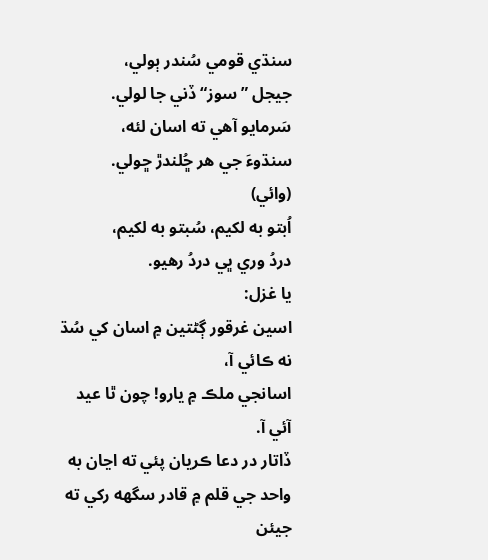سنڌي قومي سُندر ٻولي،
جيجل ”سوز“ ڏني جا لولي.
سَرمايو آهي ته اسان لئه،
سنڌوءَ جي هر ڇُلندڙ ڇولي.
(وائي)
اُبتو به لکيم، سُبتو به لکيم،
دردُ وري ڀي دردُ رهيو.
يا غزل:
اسين غرقور ڳڻتين ۾ اسان کي سُڌ نه ڪائي آ،
اسانجي ملڪ ۾ يارو! چون ٿا عيد آئي آ.
ڏاتار در دعا ڪريان پئي ته اڃان به واحد جي قلم ۾ قادر سگهه رکي ته جيئن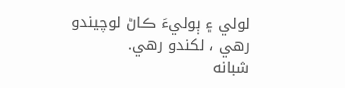لولي ۽ ٻوليءَ ڪاڻ لوچيندو رهي ، لکندو رهي.
شبانه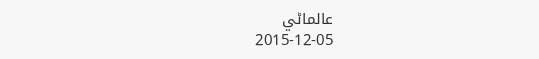عالماڻي
2015-12-05